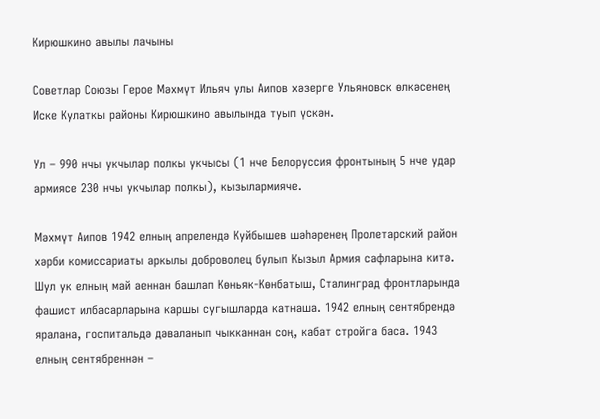Кирюшкино авылы лачыны

Советлар Союзы Герое Мәхмүт Ильяч улы Аипов хәзерге Ульяновск өлкәсенең Иске Кулаткы районы Кирюшкино авылында туып үскән.

Ул – 990 нчы укчылар полкы укчысы (1 нче Белоруссия фронтының 5 нче удар армиясе 230 нчы укчылар полкы), кызылармияче.

Мәхмүт Аипов 1942 елның апрелендә Куйбышев шәһәренең Пролетарский район хәрби комиссариаты аркылы доброволец булып Кызыл Армия сафларына китә. Шул ук елның май аеннан башлап Көньяк-Көнбатыш, Сталинград фронтларында фашист илбасарларына каршы сугышларда катнаша. 1942 елның сентябрендә яралана, госпитальдә дәваланып чыкканнан соң, кабат стройга баса. 1943 елның сентябреннән –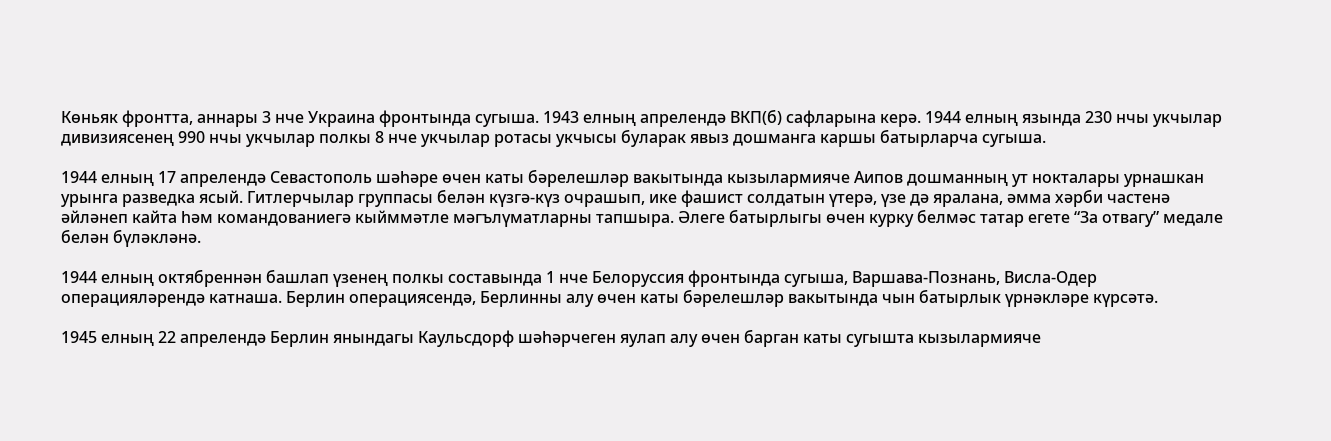Көньяк фронтта, аннары 3 нче Украина фронтында сугыша. 1943 елның апрелендә ВКП(б) сафларына керә. 1944 елның язында 230 нчы укчылар дивизиясенең 990 нчы укчылар полкы 8 нче укчылар ротасы укчысы буларак явыз дошманга каршы батырларча сугыша.

1944 елның 17 апрелендә Севастополь шәһәре өчен каты бәрелешләр вакытында кызылармияче Аипов дошманның ут нокталары урнашкан урынга разведка ясый. Гитлерчылар группасы белән күзгә-күз очрашып, ике фашист солдатын үтерә, үзе дә яралана, әмма хәрби частенә әйләнеп кайта һәм командованиегә кыйммәтле мәгълүматларны тапшыра. Әлеге батырлыгы өчен курку белмәс татар егете “За отвагу” медале белән бүләкләнә.

1944 елның октябреннән башлап үзенең полкы составында 1 нче Белоруссия фронтында сугыша, Варшава-Познань, Висла-Одер операцияләрендә катнаша. Берлин операциясендә, Берлинны алу өчен каты бәрелешләр вакытында чын батырлык үрнәкләре күрсәтә.

1945 елның 22 апрелендә Берлин янындагы Каульсдорф шәһәрчеген яулап алу өчен барган каты сугышта кызылармияче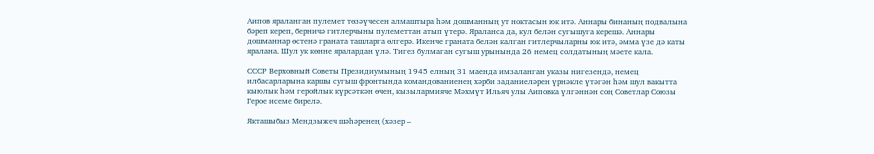Аипов яраланган пулемет төзәүчесен алмаштыра һәм дошманның ут ноктасын юк итә. Аннары бинаның подвалына бәреп кереп, берничә гитлерчыны пулеметтан атып үтерә. Яраланса да, кул белән сугышуга керешә. Аннары дошманнар өстенә граната ташларга өлгерә. Икенче граната белән калган гитлерчыларны юк итә, әмма үзе дә каты яралана. Шул ук көнне яралардан үлә. Тигез булмаган сугыш урынында 26 немец солдатының мәете кала.

СССР Верховный Советы Президиумының 1945 елның 31 маенда имзаланган указы нигезендә, немец илбасарларына каршы сугыш фронтында командованиенең хәрби заданиеләрен үрнәкле үтәгән һәм шул вакытта кыюлык һәм геройлык күрсәткән өчен, кызылармияче Мәхмүт Ильяч улы Аиповка үлгәннән соң Советлар Союзы Герое исеме бирелә.

Якташыбыз Мендзыжеч шәһәренең (хәзер –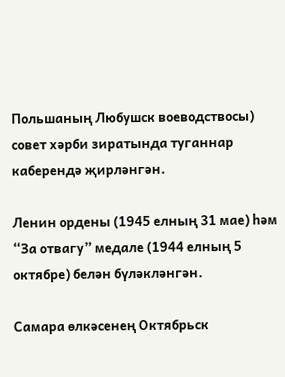Польшаның Любушск воеводствосы) совет хәрби зиратында туганнар каберендә җирләнгән.

Ленин ордены (1945 елның 31 мае) һәм “За отвагу” медале (1944 елның 5 октябре) белән бүләкләнгән.

Самара өлкәсенең Октябрьск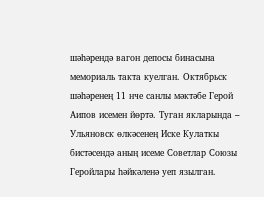шәһәрендә вагон депосы бинасына мемориаль такта куелган. Октябрьск шәһәренең 11 нче санлы мәктәбе Герой Аипов исемен йөртә. Туган якларында – Ульяновск өлкәсенең Иске Кулаткы бистәсендә аның исеме Советлар Союзы Геройлары һәйкәленә уеп язылган.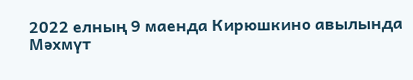2022 елның 9 маенда Кирюшкино авылында Мәхмүт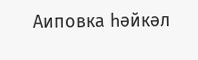Аиповка һәйкәл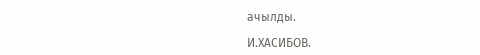ачылды.

И.ХАСИБОВ.